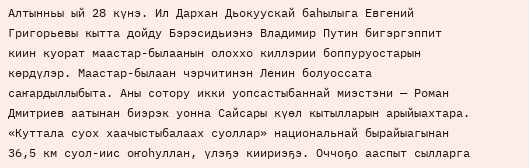Алтынньы ый 28 күнэ. Ил Дархан Дьокуускай баһылыга Евгений Григорьевы кытта дойду Бэрэсидьиэнэ Владимир Путин бигэргэппит киин куорат маастар-былаанын олоххо киллэрии боппуруостарын көрдүлэр. Маастар-былаан чэрчитинэн Ленин болуоссата саҥардыллыбыта. Аны сотору икки уопсастыбаннай миэстэни — Роман Дмитриев аатынан биэрэк уонна Сайсары күөл кытылларын арыйыахтара. «Куттала суох хаачыстыбалаах суоллар» национальнай бырайыагынан 36,5 км суол-иис оҥоһуллан, үлэҕэ киириэҕэ. Оччоҕо ааспыт сылларга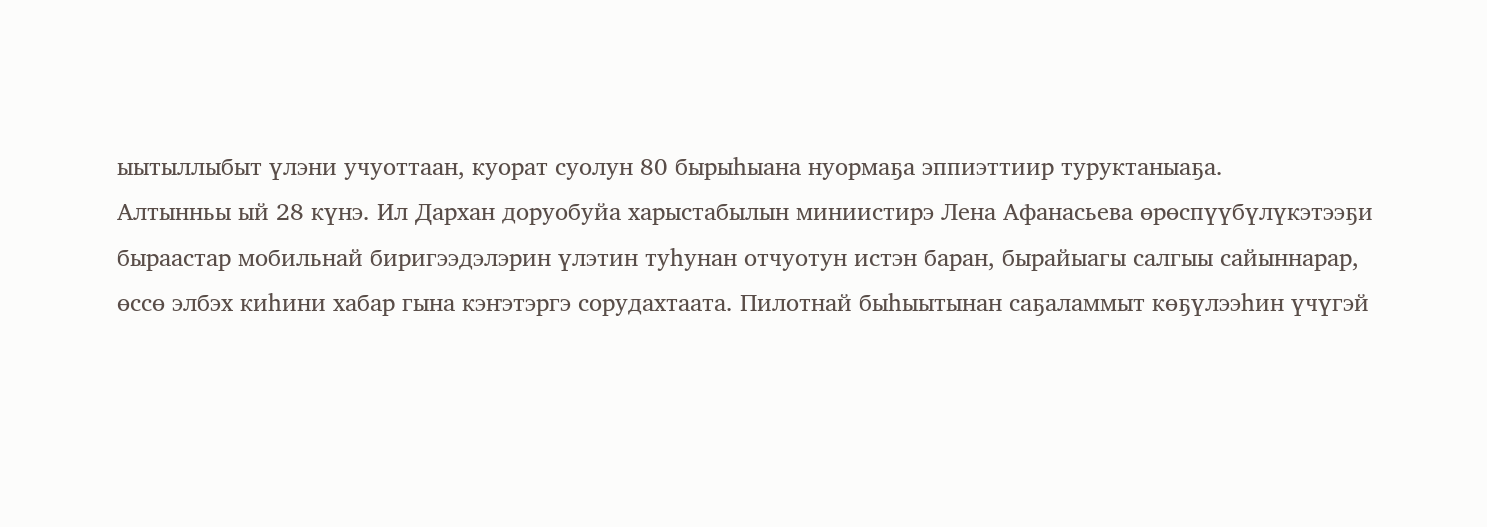ыытыллыбыт үлэни учуоттаан, куорат суолун 80 бырыһыана нуормаҕа эппиэттиир туруктаныаҕа.
Алтынньы ый 28 күнэ. Ил Дархан доруобуйа харыстабылын миниистирэ Лена Афанасьева өрөспүүбүлүкэтээҕи быраастар мобильнай биригээдэлэрин үлэтин туһунан отчуотун истэн баран, бырайыагы салгыы сайыннарар, өссө элбэх киһини хабар гына кэҥэтэргэ сорудахтаата. Пилотнай быһыытынан саҕаламмыт көҕүлээһин үчүгэй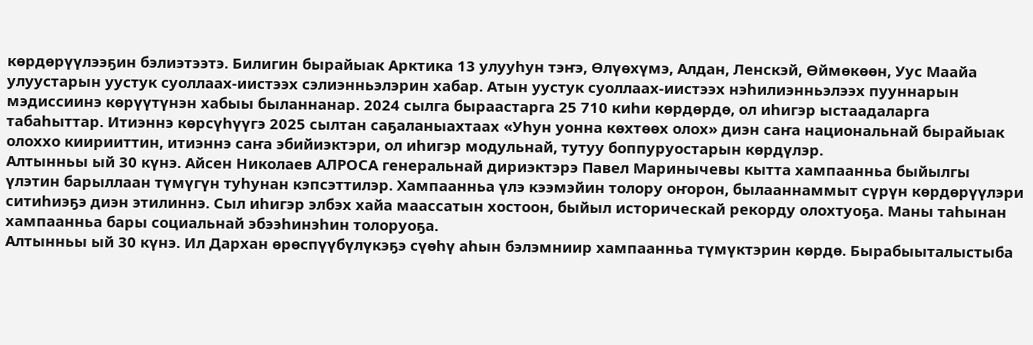көрдөрүүлээҕин бэлиэтээтэ. Билигин бырайыак Арктика 13 улууһун тэҥэ, Өлүөхүмэ, Алдан, Ленскэй, Өймөкөөн, Уус Маайа улуустарын уустук суоллаах-иистээх сэлиэнньэлэрин хабар. Атын уустук суоллаах-иистээх нэһилиэнньэлээх пууннарын мэдиссиинэ көрүүтүнэн хабыы быланнанар. 2024 сылга быраастарга 25 710 киһи көрдөрдө, ол иһигэр ыстаадаларга табаһыттар. Итиэннэ көрсүһүүгэ 2025 сылтан саҕаланыахтаах «Уһун уонна көхтөөх олох» диэн саҥа национальнай бырайыак олоххо киирииттин, итиэннэ саҥа эбийиэктэри, ол иһигэр модульнай, тутуу боппуруостарын көрдүлэр.
Алтынньы ый 30 күнэ. Айсен Николаев АЛРОСА генеральнай дириэктэрэ Павел Маринычевы кытта хампаанньа быйылгы үлэтин барыллаан түмүгүн туһунан кэпсэттилэр. Хампаанньа үлэ кээмэйин толору оҥорон, былааннаммыт сүрүн көрдөрүүлэри ситиһиэҕэ диэн этилиннэ. Сыл иһигэр элбэх хайа маассатын хостоон, быйыл историческай рекорду олохтуоҕа. Маны таһынан хампаанньа бары социальнай эбээһинэһин толоруоҕа.
Алтынньы ый 30 күнэ. Ил Дархан өрөспүүбүлүкэҕэ сүөһү аһын бэлэмниир хампаанньа түмүктэрин көрдө. Бырабыыталыстыба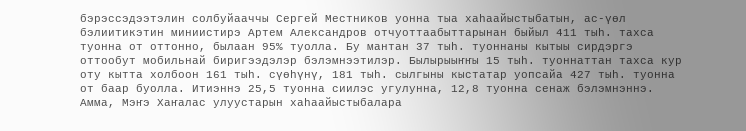бэрэссэдээтэлин солбуйааччы Сергей Местников уонна тыа хаһаайыстыбатын, ас-үөл бэлиитикэтин миниистирэ Артем Александров отчуоттаабыттарынан быйыл 411 тыһ. тахса туонна от оттонно, былаан 95% туолла. Бу мантан 37 тыһ. туоннаны кытыы сирдэргэ оттообут мобильнай биригээдэлэр бэлэмнээтилэр. Былырыыҥҥы 15 тыһ. туоннаттан тахса кур оту кытта холбоон 161 тыһ. сүөһүнү, 181 тыһ. сылгыны кыстатар уопсайа 427 тыһ. туонна от баар буолла. Итиэннэ 25,5 туонна сиилэс угулунна, 12,8 туонна сенаж бэлэмнэннэ. Амма, Мэҥэ Хаҥалас улуустарын хаһаайыстыбалара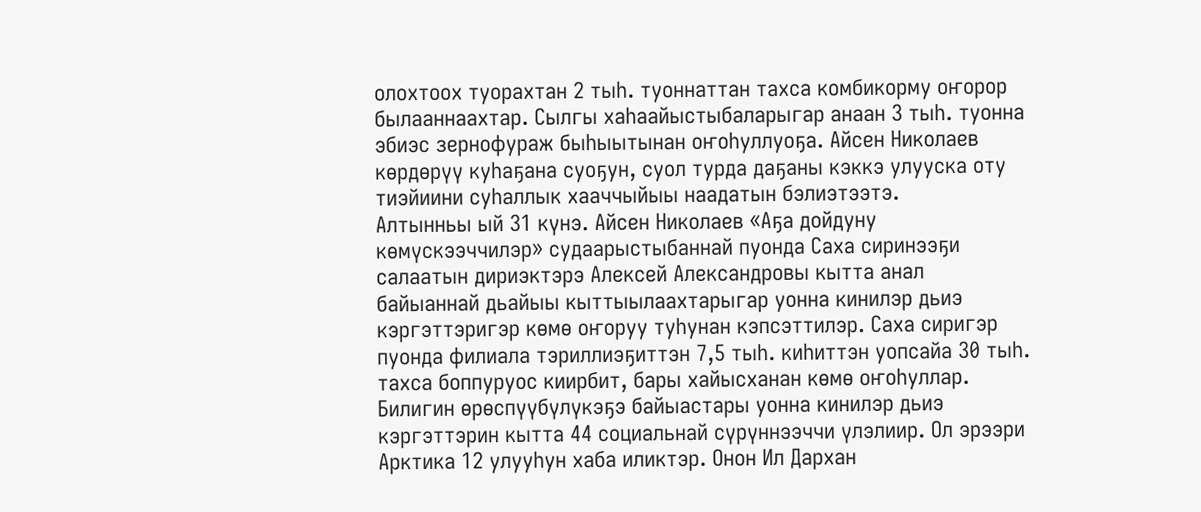олохтоох туорахтан 2 тыһ. туоннаттан тахса комбикорму оҥорор былааннаахтар. Сылгы хаһаайыстыбаларыгар анаан 3 тыһ. туонна эбиэс зернофураж быһыытынан оҥоһуллуоҕа. Айсен Николаев көрдөрүү куһаҕана суоҕун, суол турда даҕаны кэккэ улууска оту тиэйиини суһаллык хааччыйыы наадатын бэлиэтээтэ.
Алтынньы ый 31 күнэ. Айсен Николаев «Аҕа дойдуну көмүскээччилэр» судаарыстыбаннай пуонда Саха сиринээҕи салаатын дириэктэрэ Алексей Александровы кытта анал байыаннай дьайыы кыттыылаахтарыгар уонна кинилэр дьиэ кэргэттэригэр көмө оҥоруу туһунан кэпсэттилэр. Саха сиригэр пуонда филиала тэриллиэҕиттэн 7,5 тыһ. киһиттэн уопсайа 30 тыһ. тахса боппуруос киирбит, бары хайысханан көмө оҥоһуллар. Билигин өрөспүүбүлүкэҕэ байыастары уонна кинилэр дьиэ кэргэттэрин кытта 44 социальнай сүрүннээччи үлэлиир. Ол эрээри Арктика 12 улууһун хаба иликтэр. Онон Ил Дархан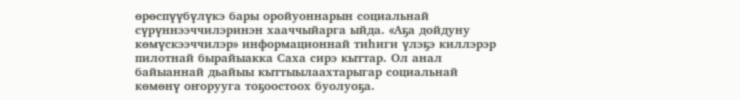өрөспүүбүлүкэ бары оройуоннарын социальнай сүрүннээччилэринэн хааччыйарга ыйда. «Аҕа дойдуну көмүскээччилэр» информационнай тиһиги үлэҕэ киллэрэр пилотнай бырайыакка Саха сирэ кыттар. Ол анал байыаннай дьайыы кыттыылаахтарыгар социальнай көмөнү оҥорууга тоҕоостоох буолуоҕа.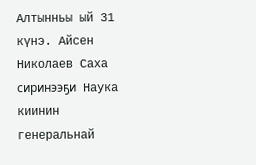Алтынньы ый 31 күнэ. Айсен Николаев Саха сиринээҕи Наука киинин генеральнай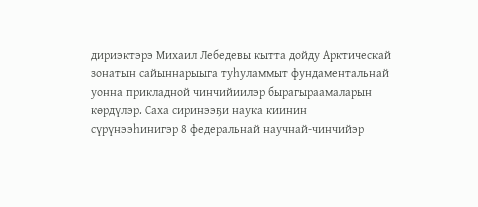дириэктэрэ Михаил Лебедевы кытта дойду Арктическай зонатын сайыннарыыга туһуламмыт фундаментальнай уонна прикладной чинчийиилэр бырагыраамаларын көрдүлэр. Саха сиринээҕи наука киинин сүрүнээһинигэр 8 федеральнай научнай-чинчийэр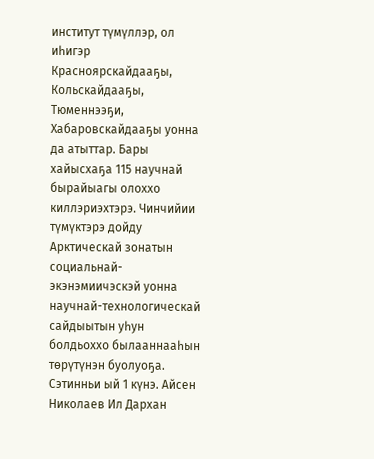институт түмүллэр, ол иһигэр Красноярскайдааҕы, Кольскайдааҕы, Тюменнээҕи, Хабаровскайдааҕы уонна да атыттар. Бары хайысхаҕа 115 научнай бырайыагы олоххо киллэриэхтэрэ. Чинчийии түмүктэрэ дойду Арктическай зонатын социальнай-экэнэмиичэскэй уонна научнай-технологическай сайдыытын уһун болдьоххо былааннааһын төрүтүнэн буолуоҕа.
Сэтинньи ый 1 күнэ. Айсен Николаев Ил Дархан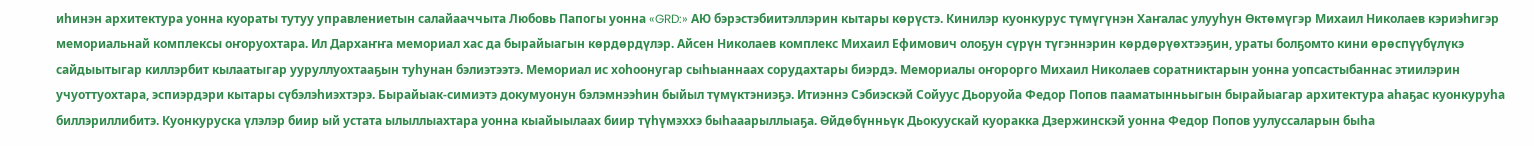иһинэн архитектура уонна куораты тутуу управлениетын салайааччыта Любовь Папогы уонна «GRD:» АЮ бэрэстэбиитэллэрин кытары көрүстэ. Кинилэр куонкурус түмүгүнэн Хаҥалас улууһун Өктөмүгэр Михаил Николаев кэриэһигэр мемориальнай комплексы оҥоруохтара. Ил Дархаҥҥа мемориал хас да бырайыагын көрдөрдүлэр. Айсен Николаев комплекс Михаил Ефимович олоҕун сүрүн түгэннэрин көрдөрүөхтээҕин, ураты болҕомто кини өрөспүүбүлүкэ сайдыытыгар киллэрбит кылаатыгар ууруллуохтааҕын туһунан бэлиэтээтэ. Мемориал ис хоһоонугар сыһыаннаах сорудахтары биэрдэ. Мемориалы оҥорорго Михаил Николаев соратниктарын уонна уопсастыбаннас этиилэрин учуоттуохтара, эспиэрдэри кытары сүбэлэһиэхтэрэ. Бырайыак-симиэтэ докумуонун бэлэмнээһин быйыл түмүктэниэҕэ. Итиэннэ Сэбиэскэй Сойуус Дьоруойа Федор Попов пааматынньыгын бырайыагар архитектура аһаҕас куонкуруһа биллэриллибитэ. Куонкуруска үлэлэр биир ый устата ылыллыахтара уонна кыайыылаах биир түһүмэххэ быһааарыллыаҕа. Өйдөбүнньүк Дьокуускай куоракка Дзержинскэй уонна Федор Попов уулуссаларын быһа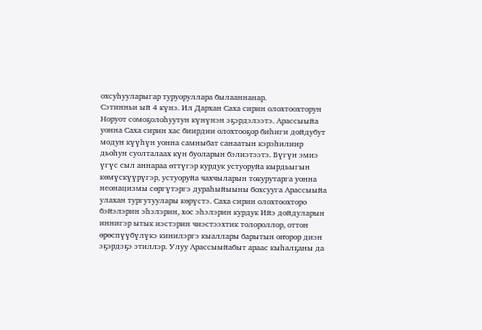охсуһууларыгар туруоруллара былааннанар.
Сэтинньи ый 4 күнэ. Ил Дархан Саха сирин олохтоохторун Норуот сомоҕолоһуутун күнүнэн эҕэрдэлээтэ. Арассыыйа уонна Саха сирин хас биирдии олохтооҕор биһиги дойдубут модун күүһүн уонна самныбат санаатын кэрэһилиир дьоһун суолталаах күн буоларын бэлиэтээтэ. Бүгүн эмиэ үгүс сыл аннараа өттүгэр курдук устуоруйа кырдьыгын көмүскүүрүгэр, устуоруйа чахчыларын токурутарга уонна неонацизмы сөргүтэргэ дураһыйыыны бохсууга Арассыыйа улахан тургутуулары көрүстэ. Саха сирин олохтоохторо бэйэлэрин эһэлэрин, хос эһэлэрин курдук Ийэ дойдуларын иннигэр ытык иэстэрин чиэстээхтик толороллор, оттон өрөспүүбүлүкэ кинилэргэ кыаллары барытын оҥорор диэн эҕэрдэҕэ этиллэр. Улуу Арассыыйабыт араас кыһалҕаны да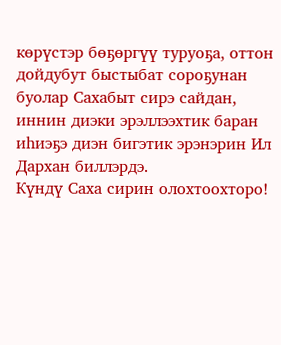көрүстэр бөҕөргүү туруоҕа, оттон дойдубут быстыбат сороҕунан буолар Сахабыт сирэ сайдан, иннин диэки эрэллээхтик баран иһиэҕэ диэн бигэтик эрэнэрин Ил Дархан биллэрдэ.
Күндү Саха сирин олохтоохторо!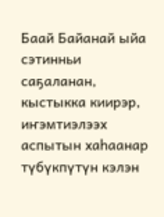Баай Байанай ыйа сэтинньи саҕаланан, кыстыкка киирэр, иҥэмтиэлээх аспытын хаһаанар түбүкпүтүн кэлэн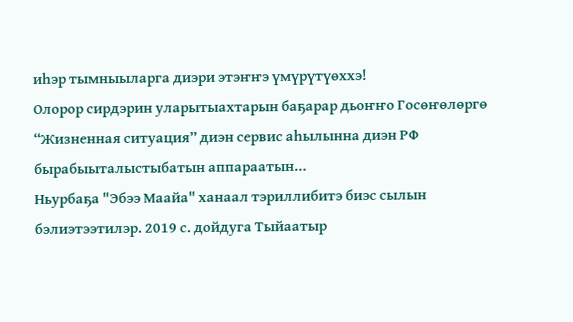иһэр тымныыларга диэри этэҥҥэ үмүрүтүөххэ!
Олорор сирдэрин уларытыахтарын баҕарар дьоҥҥо Госөҥөлөргө “Жизненная ситуация” диэн сервис аһылынна диэн РФ бырабыыталыстыбатын аппараатын…
Ньурбаҕа "Эбээ Маайа" ханаал тэриллибитэ биэс сылын бэлиэтээтилэр. 2019 с. дойдуга Тыйаатыр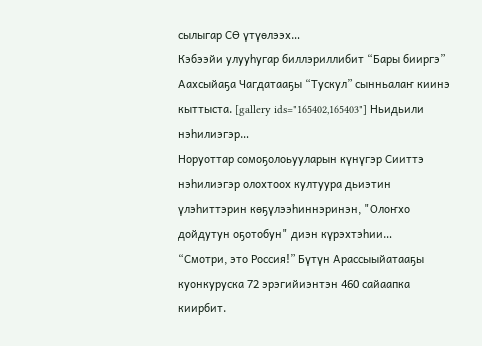сылыгар СӨ үтүөлээх…
Кэбээйи улууһугар биллэриллибит “Бары бииргэ” Аахсыйаҕа Чагдатааҕы “Тускул” сынньалаҥ киинэ кыттыста. [gallery ids="165402,165403"] Ньидьили нэһилиэгэр…
Норуоттар сомоҕолоьууларын күнүгэр Сииттэ нэһилиэгэр олохтоох култуура дьиэтин үлэһиттэрин көҕүлээһиннэринэн, "Олоҥхо дойдутун оҕотобун" диэн күрэхтэһии…
“Смотри, это Россия!” Бүтүн Арассыыйатааҕы куонкуруска 72 эрэгийиэнтэн 460 сайаапка киирбит.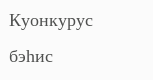Куонкурус бэһис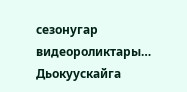сезонугар видеороликтары…
Дьокуускайга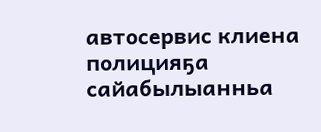автосервис клиена полицияҕа сайабылыанньа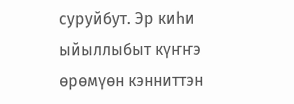суруйбут. Эр киһи ыйыллыбыт күҥҥэ өрөмүөн кэнниттэн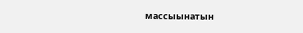массыынатын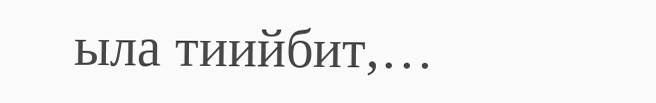ыла тиийбит,…